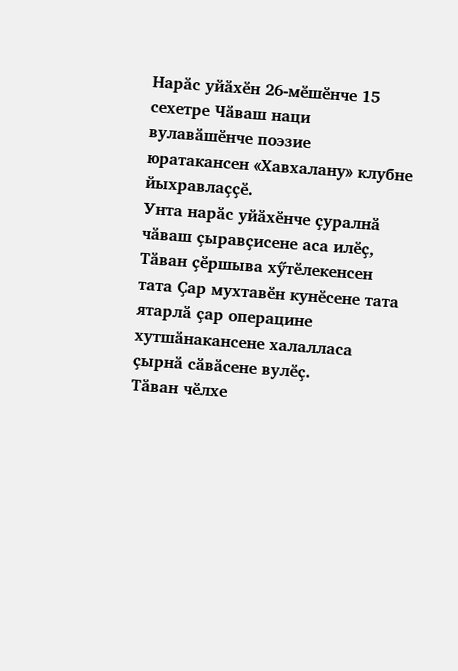Нарӑс уйӑхӗн 26-мӗшӗнче 15 сехетре Чӑваш наци вулавӑшӗнче поэзие юратакансен «Хавхалану» клубне йыхравлаҫҫӗ.
Унта нарӑс уйӑхӗнче ҫуралнӑ чӑваш ҫыравҫисене аса илӗҫ, Тӑван ҫӗршыва хӳтӗлекенсен тата Ҫар мухтавӗн кунӗсене тата ятарлӑ ҫар операцине хутшӑнакансене халалласа ҫырнӑ сӑвӑсене вулӗҫ.
Тӑван чӗлхе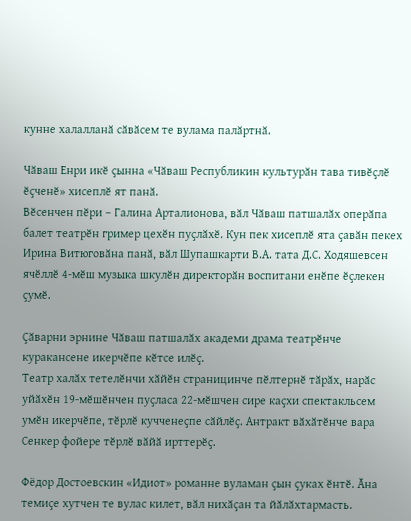кунне халалланӑ сӑвӑсем те вулама палӑртнӑ.

Чӑваш Енри икӗ ҫынна «Чӑваш Республикин культурӑн тава тивӗҫлӗ ӗҫченӗ» хисеплӗ ят панӑ.
Вӗсенчен пӗри – Галина Арталионова, вӑл Чӑваш патшалӑх оперӑпа балет театрӗн гример цехӗн пуҫлӑхӗ. Кун пек хисеплӗ ята ҫавӑн пекех Ирина Витюговӑна панӑ, вӑл Шупашкарти В.А. тата Д.С. Ходяшевсен ячӗллӗ 4-мӗш музыка шкулӗн директорӑн воспитани енӗпе ӗҫлекен ҫумӗ.

Ҫӑварни эрнине Чӑваш патшалӑх академи драма театрӗнче куракансене икерчӗпе кӗтсе илӗҫ.
Театр халӑх тетелӗнчи хӑйӗн страницинче пӗлтернӗ тӑрӑх, нарӑс уйӑхӗн 19-мӗшӗнчен пуҫласа 22-мӗшчен сире каҫхи спектакльсем умӗн икерчӗпе, тӗрлӗ кучченеҫпе сӑйлӗҫ. Антракт вӑхӑтӗнче вара Сенкер фойере тӗрлӗ вӑйӑ ирттерӗҫ.

Фёдор Достоевскин «Идиот» романне вуламан ҫын ҫуках ӗнтӗ. Ӑна темиҫе хутчен те вулас килет, вӑл нихӑҫан та йӑлӑхтармасть.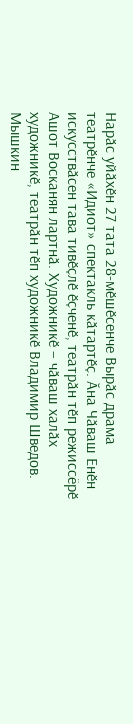Нарӑс уйӑхӗн 27 тата 28-мӗшӗсенче Вырӑс драма театрӗнче «Идиот» спектакль кӑтартӗҫ. Ӑна Чӑваш Енӗн искусствӑсен тава тивӗҫлӗ ӗҫченӗ, театрӑн тӗп режиссёрӗ Ашот Восканян лартнӑ. Художникӗ – чӑваш халӑх художникӗ, театрӑн тӗп художникӗ Владимир Шведов. Мышкин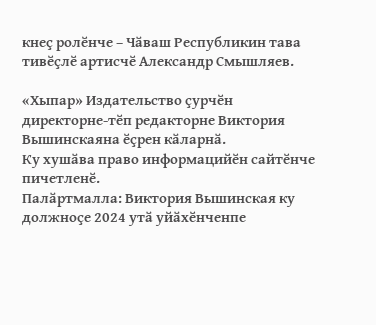кнеҫ ролӗнче – Чӑваш Республикин тава тивӗҫлӗ артисчӗ Александр Смышляев.

«Хыпар» Издательство ҫурчӗн директорне-тӗп редакторне Виктория Вышинскаяна ӗҫрен кӑларнӑ.
Ку хушӑва право информацийӗн сайтӗнче пичетленӗ.
Палӑртмалла: Виктория Вышинская ку должноҫе 2024 утӑ уйӑхӗнченпе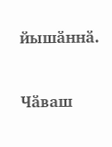йышӑннӑ.

Чӑваш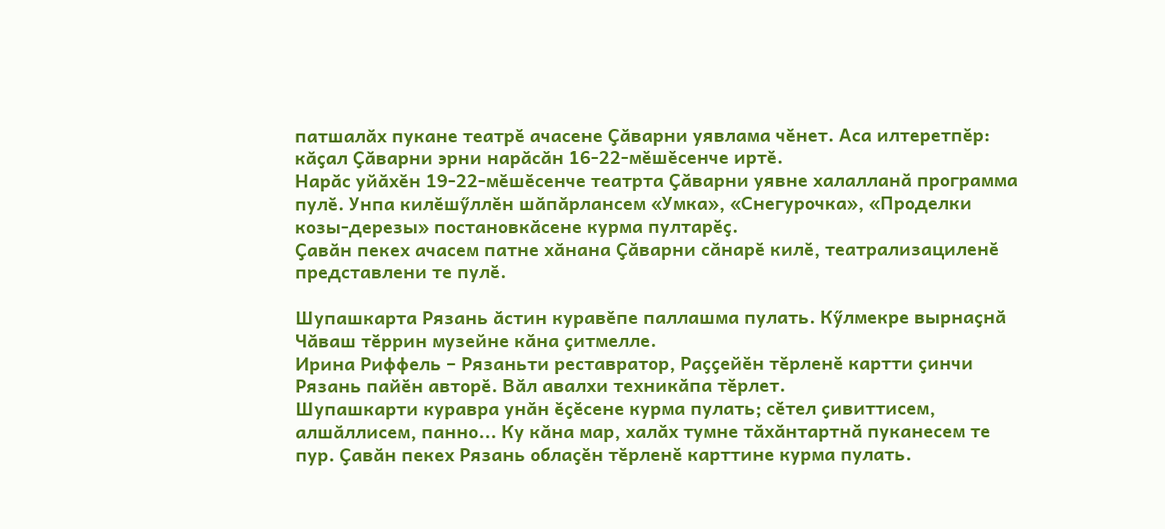патшалӑх пукане театрӗ ачасене Ҫӑварни уявлама чӗнет. Аса илтеретпӗр: кӑҫал Ҫӑварни эрни нарӑсӑн 16-22-мӗшӗсенче иртӗ.
Нарӑс уйӑхӗн 19-22-мӗшӗсенче театрта Ҫӑварни уявне халалланӑ программа пулӗ. Унпа килӗшӳллӗн шӑпӑрлансем «Умка», «Снегурочка», «Проделки козы-дерезы» постановкӑсене курма пултарӗҫ.
Ҫавӑн пекех ачасем патне хӑнана Ҫӑварни сӑнарӗ килӗ, театрализациленӗ представлени те пулӗ.

Шупашкарта Рязань ӑстин куравӗпе паллашма пулать. Кӳлмекре вырнаҫнӑ Чӑваш тӗррин музейне кӑна ҫитмелле.
Ирина Риффель – Рязаньти реставратор, Раҫҫейӗн тӗрленӗ картти ҫинчи Рязань пайӗн авторӗ. Вӑл авалхи техникӑпа тӗрлет.
Шупашкарти куравра унӑн ӗҫӗсене курма пулать; сӗтел ҫивиттисем, алшӑллисем, панно... Ку кӑна мар, халӑх тумне тӑхӑнтартнӑ пуканесем те пур. Ҫавӑн пекех Рязань облаҫӗн тӗрленӗ карттине курма пулать.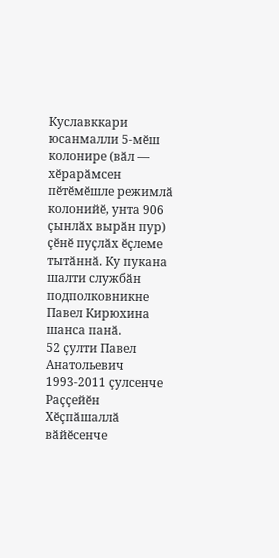Куславккари юсанмалли 5-мӗш колонире (вӑл — хӗрарӑмсен пӗтӗмӗшле режимлӑ колонийӗ, унта 906 ҫынлӑх вырӑн пур) ҫӗнӗ пуҫлӑх ӗҫлеме тытӑннӑ. Ку пукана шалти службӑн подполковникне Павел Кирюхина шанса панӑ.
52 ҫулти Павел Анатольевич 1993-2011 ҫулсенче Раҫҫейӗн Хӗҫпӑшаллӑ вӑйӗсенче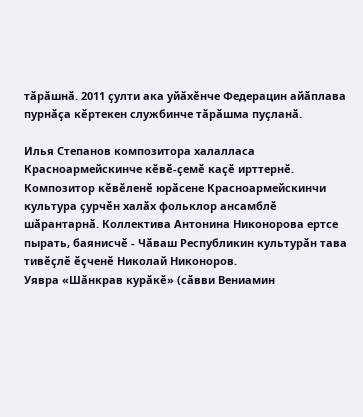тӑрӑшнӑ. 2011 ҫулти ака уйӑхӗнче Федерацин айӑплава пурнӑҫа кӗртекен службинче тӑрӑшма пуҫланӑ.

Илья Степанов композитора халалласа Красноармейскинче кӗвӗ-ҫемӗ каҫӗ ирттернӗ.
Композитор кӗвӗленӗ юрӑсене Красноармейскинчи культура ҫурчӗн халӑх фольклор ансамблӗ шӑрантарнӑ. Коллектива Антонина Никонорова ертсе пырать, баянисчӗ - Чӑваш Республикин культурӑн тава тивӗҫлӗ ӗҫченӗ Николай Никоноров.
Уявра «Шӑнкрав курӑкӗ» (сӑвви Вениамин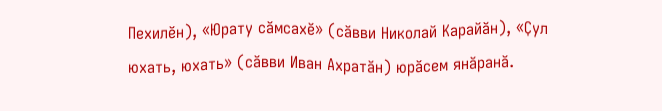Пехилӗн), «Юрату сӑмсахӗ» (сӑвви Николай Карайӑн), «Ҫул юхать, юхать» (сӑвви Иван Ахратӑн) юрӑсем янӑранӑ.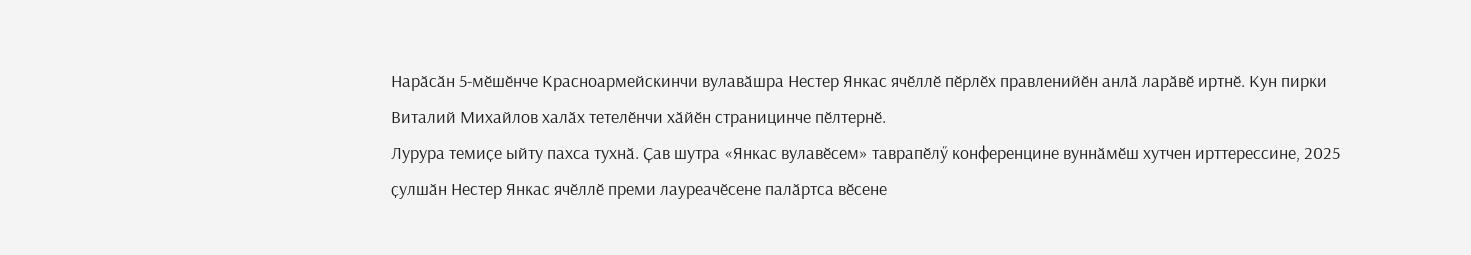Нарӑсӑн 5-мӗшӗнче Красноармейскинчи вулавӑшра Нестер Янкас ячӗллӗ пӗрлӗх правленийӗн анлӑ ларӑвӗ иртнӗ. Кун пирки Виталий Михайлов халӑх тетелӗнчи хӑйӗн страницинче пӗлтернӗ.
Лурура темиҫе ыйту пахса тухнӑ. Ҫав шутра «Янкас вулавӗсем» таврапӗлӳ конференцине вуннӑмӗш хутчен ирттерессине, 2025 ҫулшӑн Нестер Янкас ячӗллӗ преми лауреачӗсене палӑртса вӗсене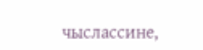чыслассине,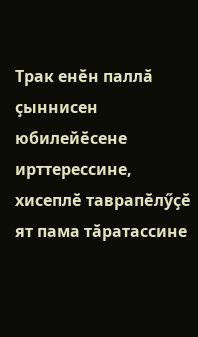Трак енӗн паллӑ ҫыннисен юбилейӗсене ирттерессине, хисеплӗ таврапӗлӳҫӗ ят пама тӑратассине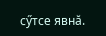сӳтсе явнӑ.